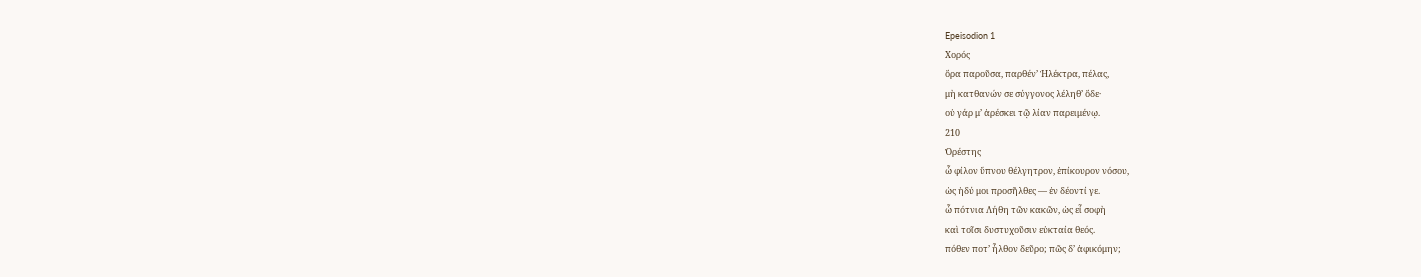Epeisodion 1
Χορός
ὅρα παροῦσα, παρθένʼ Ἠλέκτρα, πέλας,
μὴ κατθανών σε σύγγονος λέληθʼ ὅδε·
οὐ γάρ μʼ ἀρέσκει τῷ λίαν παρειμένῳ.
210
Ὀρέστης
ὦ φίλον ὕπνου θέλγητρον, ἐπίκουρον νόσου,
ὡς ἡδύ μοι προσῆλθες — ἐν δέοντί γε.
ὦ πότνια Λήθη τῶν κακῶν, ὡς εἶ σοφὴ
καὶ τοῖσι δυστυχοῦσιν εὐκταία θεός.
πόθεν ποτʼ ἦλθον δεῦρο; πῶς δʼ ἀφικόμην;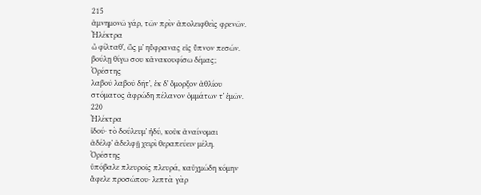215
ἀμνημονῶ γάρ, τῶν πρὶν ἀπολειφθεὶς φρενῶν.
Ἠλέκτρα
ὦ φίλταθʼ, ὥς μʼ ηὔφρανας εἰς ὕπνον πεσών.
βούλῃ θίγω σου κἀνακουφίσω δέμας;
Ὀρέστης
λαβοῦ λαβοῦ δῆτʼ, ἐκ δʼ ὄμορξον ἀθλίου
στόματος ἀφρώδη πέλανον ὀμμάτων τʼ ἐμῶν.
220
Ἠλέκτρα
ἰδού· τὸ δούλευμʼ ἡδύ, κοὐκ ἀναίνομαι
ἀδέλφʼ ἀδελφῇ χειρὶ θεραπεύειν μέλη.
Ὀρέστης
ὑπόβαλε πλευροῖς πλευρά, καὐχμώδη κόμην
ἄφελε προσώπου· λεπτὰ γὰρ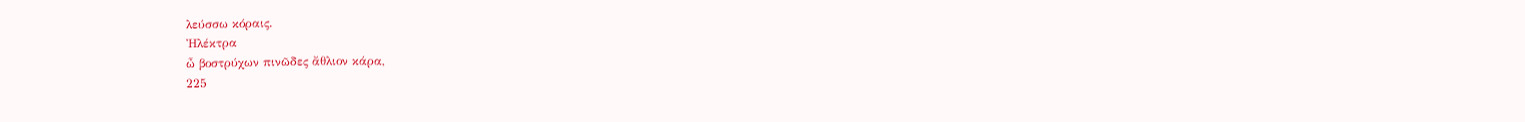λεύσσω κόραις.
Ἠλέκτρα
ὦ βοστρύχων πινῶδες ἄθλιον κάρα,
225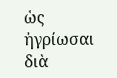ὡς ἠγρίωσαι διὰ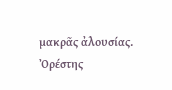μακρᾶς ἀλουσίας.
Ὀρέστης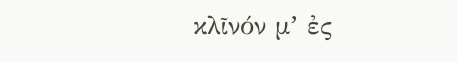κλῖνόν μʼ ἐς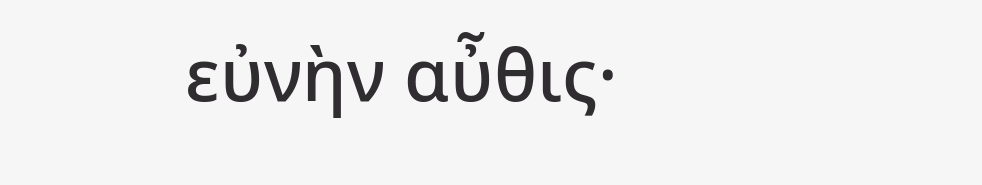εὐνὴν αὖθις·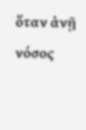ὅταν ἀνῇ νόσος